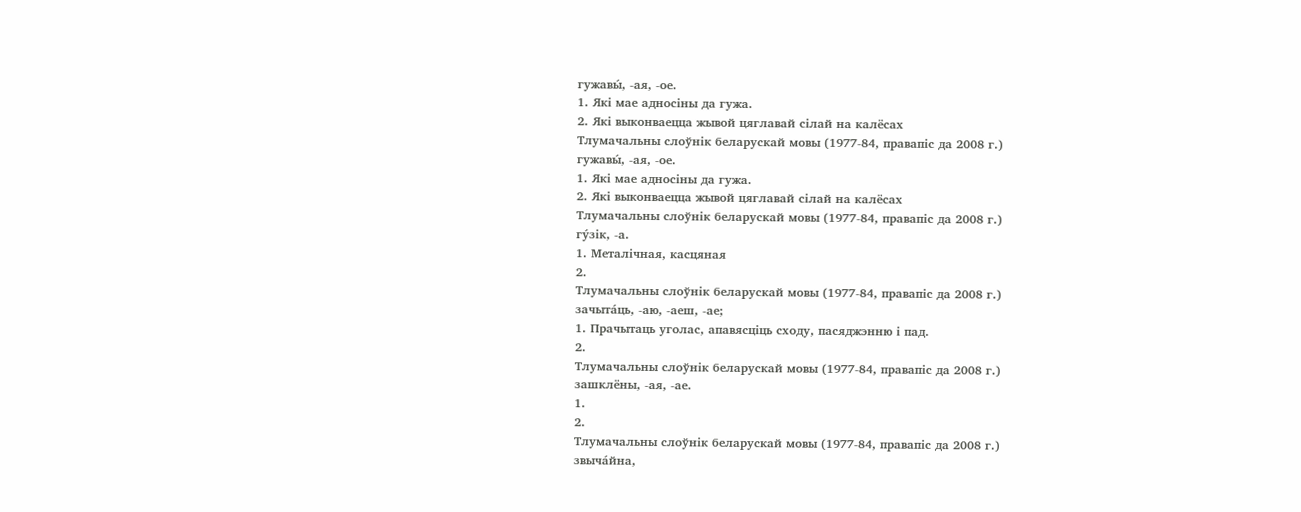гужавы́, ‑ая, ‑ое.
1. Які мае адносіны да гужа.
2. Які выконваецца жывой цяглавай сілай на калёсах
Тлумачальны слоўнік беларускай мовы (1977-84, правапіс да 2008 г.)
гужавы́, ‑ая, ‑ое.
1. Які мае адносіны да гужа.
2. Які выконваецца жывой цяглавай сілай на калёсах
Тлумачальны слоўнік беларускай мовы (1977-84, правапіс да 2008 г.)
гу́зік, ‑а.
1. Металічная, касцяная
2.
Тлумачальны слоўнік беларускай мовы (1977-84, правапіс да 2008 г.)
зачыта́ць, ‑аю, ‑аеш, ‑ае;
1. Прачытаць уголас, апавясціць сходу, пасяджэнню і пад.
2.
Тлумачальны слоўнік беларускай мовы (1977-84, правапіс да 2008 г.)
зашклёны, ‑ая, ‑ае.
1.
2.
Тлумачальны слоўнік беларускай мовы (1977-84, правапіс да 2008 г.)
звыча́йна,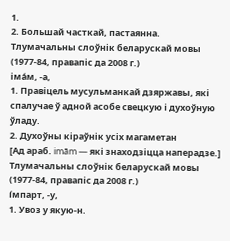1.
2. Большай часткай, пастаянна.
Тлумачальны слоўнік беларускай мовы (1977-84, правапіс да 2008 г.)
іма́м, ‑а,
1. Правіцель мусульманкай дзяржавы, які спалучае ў адной асобе свецкую і духоўную ўладу.
2. Духоўны кіраўнік усіх магаметан
[Ад араб. imām — які знаходзіцца наперадзе.]
Тлумачальны слоўнік беларускай мовы (1977-84, правапіс да 2008 г.)
і́мпарт, ‑у,
1. Увоз у якую‑н.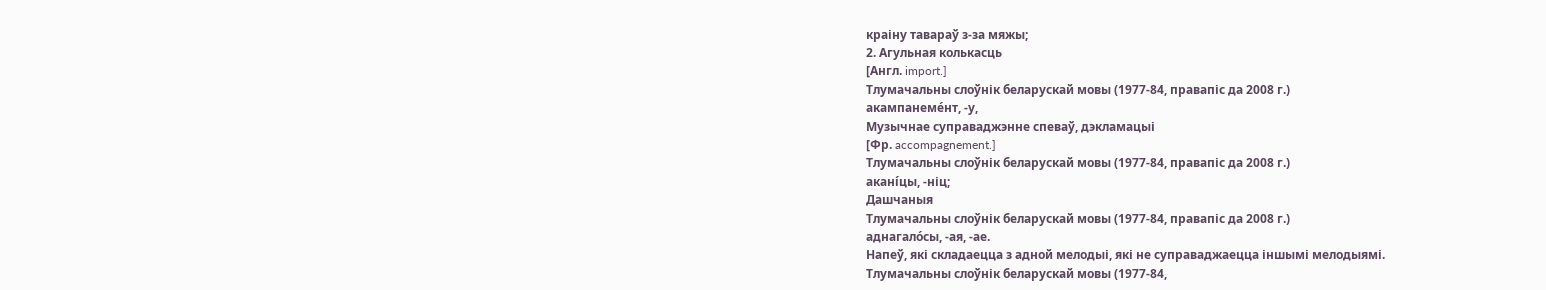краіну тавараў з-за мяжы;
2. Агульная колькасць
[Англ. import.]
Тлумачальны слоўнік беларускай мовы (1977-84, правапіс да 2008 г.)
акампанеме́нт, ‑у,
Музычнае суправаджэнне спеваў, дэкламацыі
[Фр. accompagnement.]
Тлумачальны слоўнік беларускай мовы (1977-84, правапіс да 2008 г.)
акані́цы, ‑ніц;
Дашчаныя
Тлумачальны слоўнік беларускай мовы (1977-84, правапіс да 2008 г.)
аднагало́сы, ‑ая, ‑ае.
Напеў, які складаецца з адной мелодыі, які не суправаджаецца іншымі мелодыямі.
Тлумачальны слоўнік беларускай мовы (1977-84,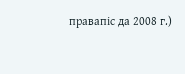правапіс да 2008 г.)